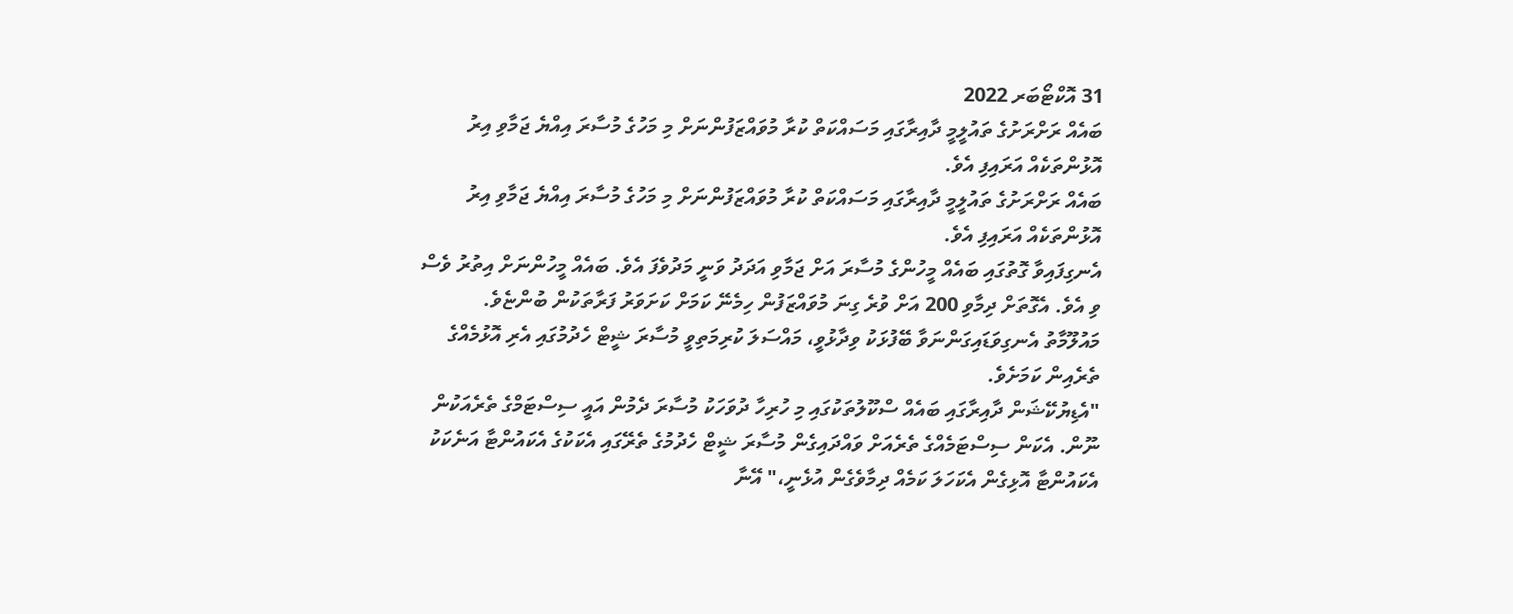31 އޮކްޓޯބަރ 2022
ބައެއް ރަށްރަށުގެ ތައުލީމީ ދާއިރާގައި މަސައްކަތް ކުރާ މުވައްޒަފުންނަށް މި މަހުގެ މުސާރަ އިއްޔެ ޖަމާވި އިރު އޮޅުންތަކެއް އަރައިފި އެވެ.
ބައެއް ރަށްރަށުގެ ތައުލީމީ ދާއިރާގައި މަސައްކަތް ކުރާ މުވައްޒަފުންނަށް މި މަހުގެ މުސާރަ އިއްޔެ ޖަމާވި އިރު އޮޅުންތަކެއް އަރައިފި އެވެ.
އެނގިފައިވާ ގޮތުގައި ބައެއް މީހުންގެ މުސާރަ އަށް ޖަމާވި އަދަދު ވަނީ މަދުވެފަ އެވެ. ބައެއް މީހުންނަށް އިތުރު ވެސް ވި އެވެ. އެގޮތަށް ދިމާވި 200 އަށް ވުރެ ގިނަ މުވައްޒަފުން ހިމެނޭ ކަމަށް ކަށަވަރު ފަރާތަކުން ބުންޏެވެ.
މައުލޫމާތު އެނގިވަޑައިގަންނަވާ ބޭފުޅަކު ވިދާޅުވީ، މައްސަލަ ކުރިމަތިވީ މުސާރަ ޝީޓް ހެދުމުގައި އެރި އޮޅުމެއްގެ ތެރެއިން ކަމަށެވެ.
"އެޑިޔުކޭޝަން ދާއިރާގައި ބައެއް ސްކޫލުތަކުގައި މި ހުރިހާ ދުވަހަކު މުސާރަ ދެމުން އައީ ސިސްޓަމްގެ ތެރެއަކުން ނޫން. އެކަން ސިސްޓަމެއްގެ ތެރެއަށް ވައްދައިގެން މުސާރަ ޝީޓް ހެދުމުގެ ތެރޭގައި އެކަކުގެ އެކައުންޓާ އަނެކަކު އެކައުންޓާ އޮޅިގެން އެކަހަލަ ކަމެއް ދިމާވެގެން އުޅެނީ،" އޭނާ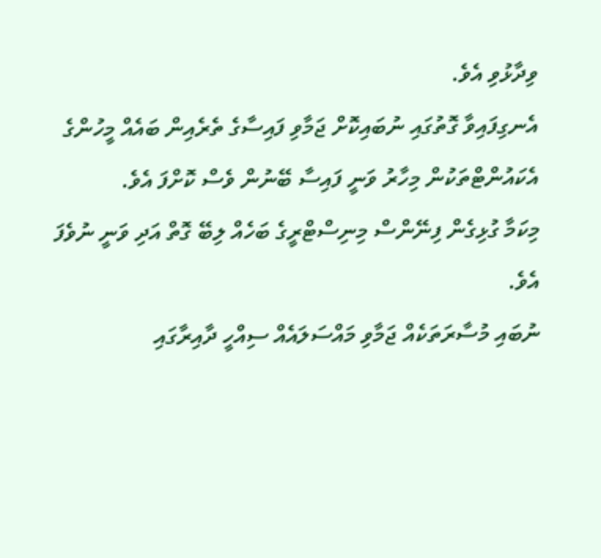ވިދާޅުވި އެވެ.
އެނގިފައިވާ ގޮތުގައި ނުބައިކޮށް ޖަމާވި ފައިސާގެ ތެރެއިން ބައެއް މީހުންގެ އެކައުންޓްތަކުން މިހާރު ވަނީ ފައިސާ ބޭނުން ވެސް ކޮށްފަ އެވެ.
މިކަމާ ގުޅިގެން ފިނޭންސް މިނިސްޓްރީގެ ބަހެއް ލިބޭ ގޮތް އަދި ވަނީ ނުވެފަ އެވެ.
ނުބައި މުސާރަތަކެއް ޖަމާވި މައްސަލައެއް ސިއްހީ ދާއިރާގައި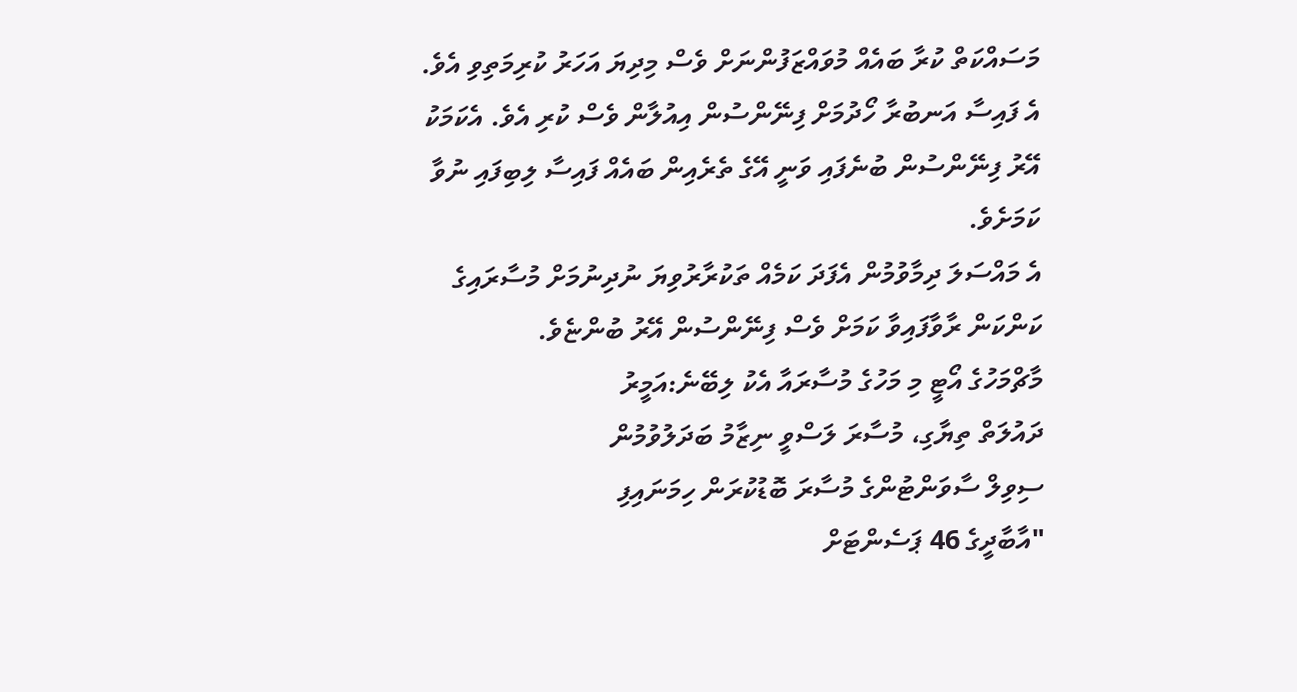މަސައްކަތް ކުރާ ބައެއް މުވައްޒަފުންނަށް ވެސް މިދިޔަ އަހަރު ކުރިމަތިވި އެވެ. އެ ފައިސާ އަނބުރާ ހޯދުމަށް ފިނޭންސުން އިއުލާން ވެސް ކުރި އެވެ. އެކަމަކު އޭރު ފިނޭންސުން ބުނެފައި ވަނީ އޭގެ ތެރެއިން ބައެއް ފައިސާ ލިބިފައި ނުވާ ކަމަށެވެ.
އެ މައްސަލަ ދިމާވުމުން އެފަދަ ކަމެއް ތަކުރާރުވިޔަ ނުދިނުމަށް މުސާރައިގެ ކަންކަން ރާވާފައިވާ ކަމަށް ވެސް ފިނޭންސުން އޭރު ބުންޏެވެ.
މާޗްމަހުގެ އޯޓީ މި މަހުގެ މުސާރައާ އެކު ލިބޭނެ:އަމީރު
ދައުލަތް ތިޔާގި، މުސާރަ ލަސްވީ ނިޒާމު ބަދަލުވުމުން
ސިވިލް ސާވަންޓުންގެ މުސާރަ ބޮޑުކުރަން ހިމަނައިފި
"އާބާދީގެ 46 ޕަސެންޓަށް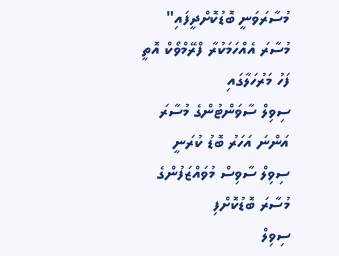މުސާރަވަނީ ބޮޑުކޮށްދީފައި"
މުސާރަ އެއްހަމަކުރާ ފްރޭމްވޯކް އޮތީ ފަހު މަރުހަލާގައި
ސިވިލް ސާވަންޓުންގެ މުސާރަ އަންނަ އަހަރު ބޮޑު ކުރަނީ
ސިވިލް ސާވިސް މުވައްޒަފުންގެ މުސާރަ ބޮޑުކޮށްފި
ސިވިލް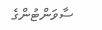ސާވަންޓުންގެ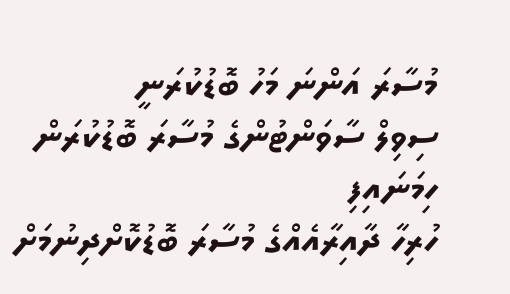މުސާރަ އަންނަ މަހު ބޮޑުކުރަނީ
ސިވިލް ސާވަންޓުންގެ މުސާރަ ބޮޑުކުރަން ހިމަނައިފި
ހުރިހާ ދާއިރާއެއްގެ މުސާރަ ބޮޑުކޮށްދިނުމަށް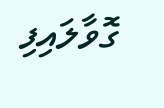ގޮވާލައިފި